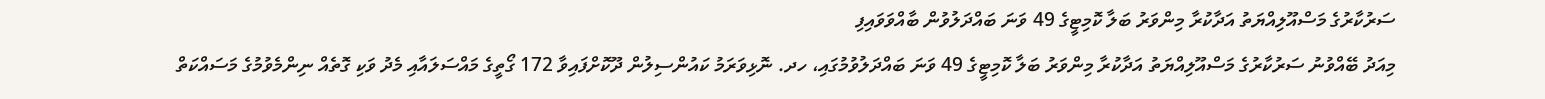ސަރުކާރުގެ މަސްއޫލިއްޔަތު އަދާކުރާ މިންވަރު ބަލާ ކޮމިޓީގެ 49 ވަނަ ބައްދަލުވުން ބާއްވަވައިފި
މިއަދު ބޭއްވުނު ސަރުކާރުގެ މަސްއޫލިއްޔަތު އަދާކުރާ މިންވަރު ބަލާ ކޮމިޓީގެ 49 ވަނަ ބައްދަލުވުމުގައި، ހދ. ނޮޅިވަރަމު ކައުންސިލުން ދޫކޮށްފައިވާ 172 ގޯތީގެ މައްސަލައާއި މެދު ވަކި ގޮތެއް ނިންމެވުމުގެ މަސައްކަތް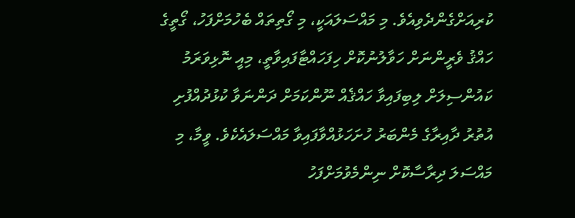ކުރިއަށްގެންދެވިއެވެ. މި މައްސަލައަކީ، މި ގޯތިތައް ބެހުމަށްފަހު، ގޯތީގެ ހައްޤު ވެރީންނަށް ހަވާލުނުކޮށް ހިފަހައްޓާފައިވާތީ، މިއީ ނޮޅިވަރަމު ކައުންސިލަށް ލިބިފައިވާ ހައްޤެއް ނޫންކަމަށް ދަންނަވާ ކުޅުދުއްފުށި އުތުރު ދާއިރާގެ މެންބަރު ހުށަހަޅުއްވާފައިވާ މައްސަލައެކެވެ. ވީމާ، މި މައްސަލަ ދިރާސާކޮށް ނިންމެވުމަށްފަހު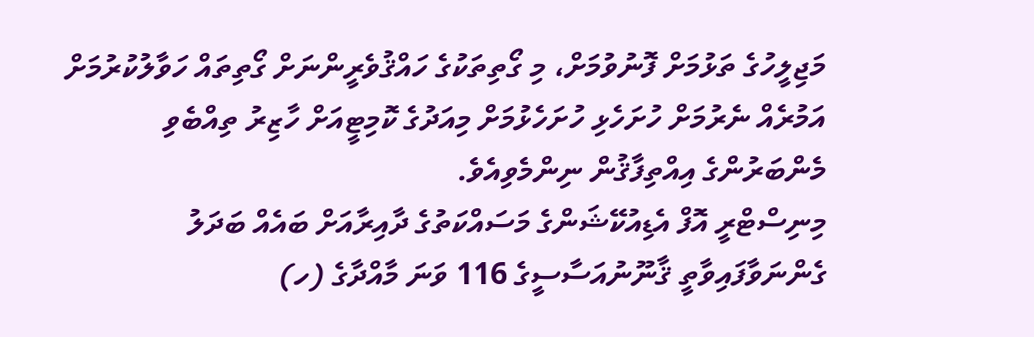މަޖިލީހުގެ ތަޅުމަށް ފޮނުވުމަށް، މި ގޯތިތަކުގެ ހައްޤުވެރީންނަށް ގޯތިތައް ހަވާލުކުރުމަށް އަމުރެއް ނެރުމަށް ހުށަހެޅި ހުށަހެޅުމަށް މިއަދުގެ ކޮމިޓީއަށް ހާޒިރު ތިއްބެވި މެންބަރުންގެ އިއްތިފާޤުން ނިންމެވިއެވެ.
މިނިސްޓްރީ އޮފް އެޑިއުކޭޝަންގެ މަސައްކަތުގެ ދާއިރާއަށް ބައެއް ބަދަލު ގެންނަވާފައިވާތީ ޤާނޫނުއަސާސީގެ 116 ވަނަ މާއްދާގެ (ހ)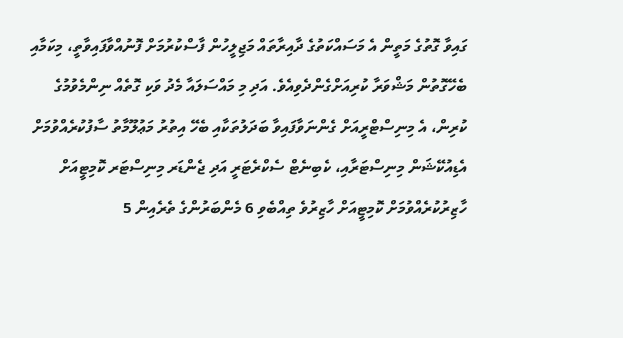ގައިވާ ގޮތުގެ މަތީން އެ މަސައްކަތުގެ ދާއިރާތައް މަޖިލީހުން ފާސްކުރުމަށް ފޮނުއްވާފައިވާތީ، މިކަމާއި ބެހޭގޮތުން މަޝްވަރާ ކުރިއަށްގެންދެވިއެވެ. އަދި މި މައްސަލައާ މެދު ވަކި ގޮތެއް ނިންމެވުމުގެ ކުރިން، އެ މިނިސްޓްރީއަށް ގެންނަވާފައިވާ ބަދަލުތަކާއި ބެހޭ އިތުރު މަޢުލޫމާތު ސާފުކުރެއްވުމަށް އެޑިއުކޭޝަން މިނިސްޓަރާއި، ކެބިނެޓް ސެކްރެޓަރީ އަދި ޖެންޑަރ މިނިސްޓަރ ކޮމިޓީއަށް ހާޒިރުކުރެއްވުމަށް ކޮމިޓީއަށް ހާޒިރުވެ ތިއްބެވި 6 މެންބަރުންގެ ތެރެއިން 5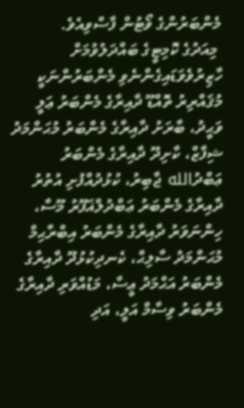މެންބަރުންގެ ވޯޓުން ފާސްވިއެވެ.
 މިއަދުގެ ކޮމިޓީގެ ބައްދަލުވުމަށް ހާޒިރުވެވަޑައިގެންނެވި މެންބަރުންނަކީ މުޤައްރިރު ތޮއްޑޫ ދާއިރާގެ މެންބަރު ޢަލީ ވަޙީދު، ބާރަށު ދާއިރާގެ މެންބަރު މުޙަންމަދު ޝިފާޒް، ކާށިދޫ ދާއިރާގެ މެންބަރު ޢަބްދުالله ޖާބިރު، ކުޅުދުއްފުށި އުތުރު ދާއިރާގެ މެންބަރު ޢަބްދުލްޣަފޫރު މޫސާ، ހިންނަވަރު ދާއިރާގެ މެންބަރު އިބްރާޙިމް މުޙަންމަދު ސާލިޙް، ކެނދިކުޅުދޫ ދާއިރާގެ މެންބަރު އަޙްމަދު ޢީސާ، މަޑުއްވަރި ދާއިރާގެ މެންބަރު ވިސާމް އަލީ، އަދި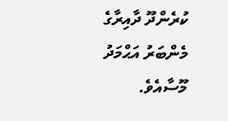ކުރެންދޫ ދާއިރާގެ މެންބަރު އަޙްމަދު މޫސާއެވެ.